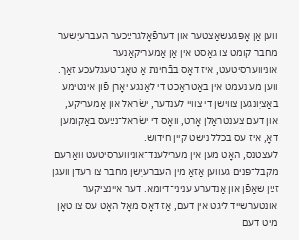ווען אַן אָפּגעשאַצטער און דערפֿאָלגרײַכער העברעיִשער מחבר קומט צו גאַסט אין אַן אַמעריקאַנער אוניווערסיטעט, איז דאָס בבֿחינת אַ טאָג־טעגלעכע זאַך. ווען מע נעמט אין באַטראַכט די לאַנגע יאָרן פֿון אינטימע באַציִונגען צווישן די צוויי לענדער, ישׂראל און אַמעריקע, און דעם צענטראַלן אָרט, וואָס די ישׂראל־נײַעס באַקומען דאָ, איז עס בכלל נישט קיין חידוש.
לעצטנס, האָט מען אין מערילענד־אוניווערסיטעט וואַרעם מקבל־פּנים געווען אַזאַ מין העברעיִשן מחבר צו רעדן וועגן זײַן שאַפֿן און אַנדערע עניני־דיומא. דער איינציקער אונטערשייד ליגט אין דעם, אַז דאָס מאָל האָט עס צו טאָן מיט דעם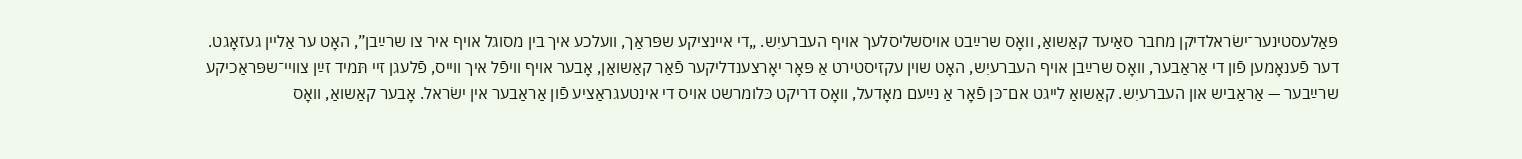פּאַלעסטינער־ישׂראלדיקן מחבר סאַיעד קאַשואַ, וואָס שרײַבט אויסשליסלעך אויף העברעיִש. „די איינציקע שפּראַך, וועלכע איך בין מסוגל אויף איר צו שרײַבן”, האָט ער אַליין געזאָגט.
דער פֿענאָמען פֿון די אַראַבער, וואָס שרײַבן אויף העברעיִש, האָט שוין עקזיסטירט אַ פּאָר יאָרצענדליקער פֿאַר קאַשואַן, אָבער אויף וויפֿל איך ווייס, פֿלעגן זיי תּמיד זײַן צוויי־שפּראַכיקע שרײַבער — אַראַביש און העברעיִש. קאַשואַ לייגט אם־כּן פֿאָר אַ נײַעם מאָדעל, וואָס דריקט כּלומרשט אויס די אינטעגראַציע פֿון אַראַבער אין ישׂראל. אָבער קאַשואַ, וואָס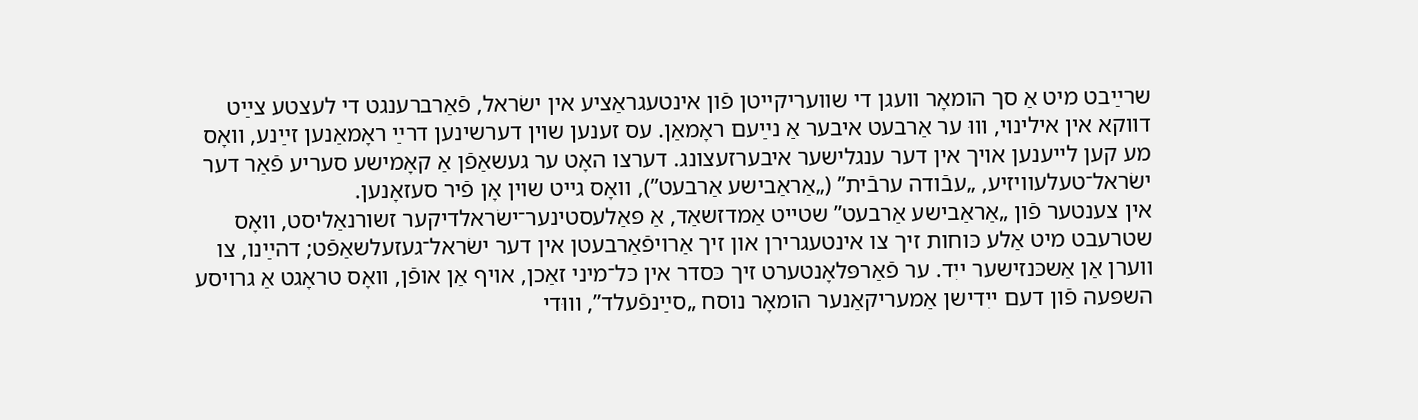שרײַבט מיט אַ סך הומאָר וועגן די שוועריקייטן פֿון אינטעגראַציע אין ישׂראל, פֿאַרברענגט די לעצטע צײַט דווקא אין אילינוי, וווּ ער אַרבעט איבער אַ נײַעם ראָמאַן. עס זענען שוין דערשינען דרײַ ראָמאַנען זײַנע, וואָס מע קען לייענען אויך אין דער ענגלישער איבערזעצונג. דערצו האָט ער געשאַפֿן אַ קאָמישע סעריע פֿאַר דער ישׂראל־טעלעוויזיע, „עבֿודה ערבֿית” („אַראַבישע אַרבעט”), וואָס גייט שוין אָן פֿיר סעזאָנען.
אין צענטער פֿון „אַראַבישע אַרבעט” שטייט אַמדזשאַד, אַ פּאַלעסטינער־ישׂראלדיקער זשורנאַליסט, וואָס שטרעבט מיט אַלע כּוחות זיך צו אינטעגרירן און זיך אַרויפֿאַרבעטן אין דער ישׂראל־געזעלשאַפֿט; דהײַנו, צו ווערן אַן אַשכּנזישער ייִד. ער פֿאַרפּלאָנטערט זיך כּסדר אין כּל־מיני זאַכן, אויף אַן אופֿן, וואָס טראָגט אַ גרויסע השפּעה פֿון דעם ייִדישן אַמעריקאַנער הומאָר נוסח „סײַנפֿעלד”, וווּדי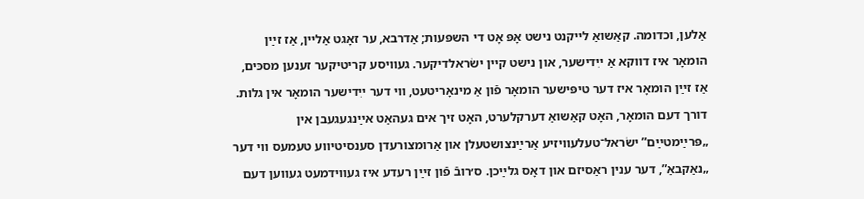אַלען, וכדומה. קאַשואַ לייקנט נישט אָפּ אָט די השפּעות; אַדרבא, ער זאָגט אַליין, אַז זײַן הומאָר איז דווקא אַ ייִדישער, און נישט קיין ישׂראלדיקער. געוויסע קריטיקער זענען מסכּים, אַז זײַן הומאָר איז דער טיפּישער הומאָר פֿון אַ מינאָריטעט, ווי דער ייִדישער הומאָר אין גלות.
דורך דעם הומאָר, האָט קאַשואַ דערקלערט, האָט זיך אים געהאַט אײַנגעגעבן אין „פּרײַמטײַם” ישׂראל־טעלעוויזיע אַרײַנצושטעלן און אַרומצורעדן סענסיטיווע טעמעס ווי דער „נאַקבאַ”, דער ענין ראַסיזם און דאָס גלײַכן. ס׳רובֿ פֿון זײַן רעדע איז געווידמעט געווען דעם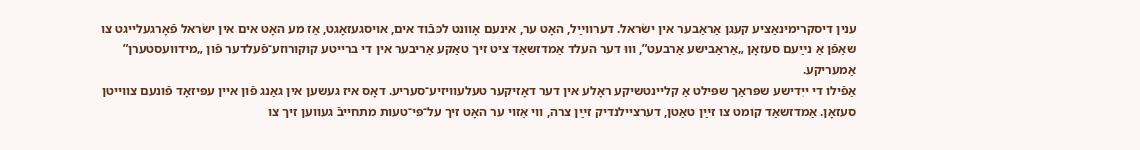ענין דיסקרימינאַציע קעגן אַראַבער אין ישׂראל. דערווײַל, האָט ער, אינעם אָוונט לכּבֿוד אים, אויסגעזאָגט, אַז מע האָט אים אין ישׂראל פֿאָרגעלייגט צו שאַפֿן אַ נײַעם סעזאָן „אַראַבישע אַרבעט”, וווּ דער העלד אַמדזשאַד ציט זיך טאַקע אַריבער אין די ברייטע קוקורוזע־פֿעלדער פֿון „מידוועסטערן” אַמעריקע.
אַפֿילו די ייִדישע שפּראַך שפּילט אַ קליינטשיקע ראָלע אין דער דאָזיקער טעלעוויזיע־סעריע. דאָס איז געשען אין גאַנג פֿון איין עפּיזאָד פֿונעם צווייטן סעזאָן. אַמדזשאַד קומט צו זײַן טאַטן, דערציילנדיק זײַן צרה, ווי אַזוי ער האָט זיך על־פּי־טעות מתחייבֿ געווען זיך צו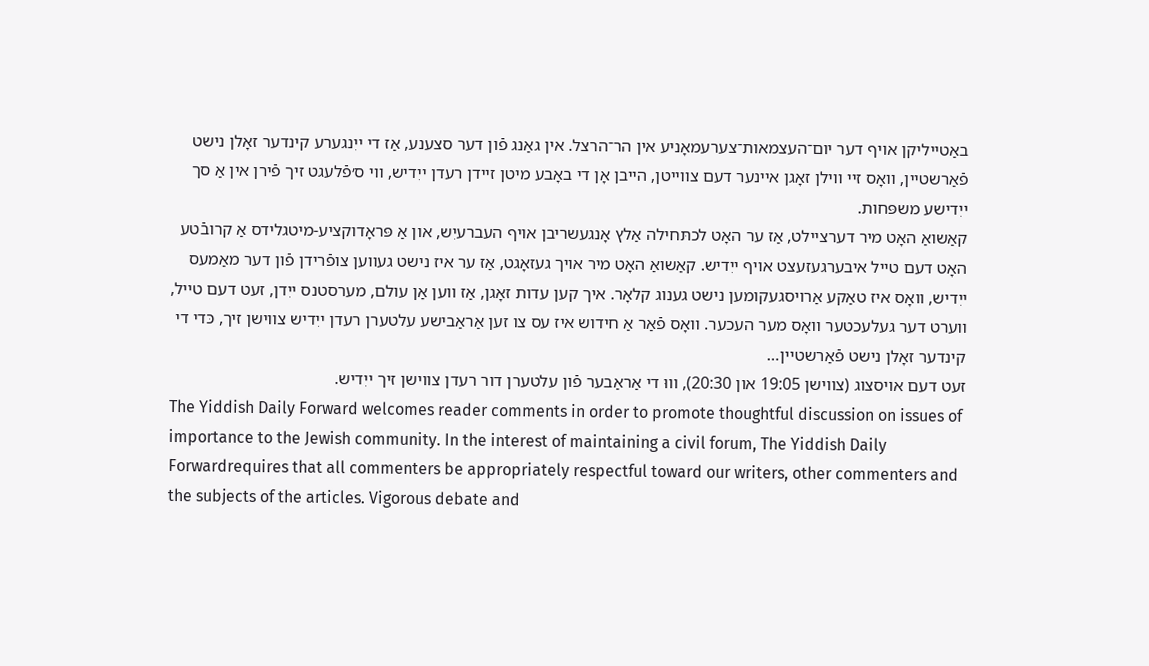באַטייליקן אויף דער יום־העצמאות־צערעמאָניע אין הר־הרצל. אין גאַנג פֿון דער סצענע, אַז די ייִנגערע קינדער זאָלן נישט פֿאַרשטיין, וואָס זיי ווילן זאָגן איינער דעם צווייטן, הייבן אָן די באָבע מיטן זיידן רעדן ייִדיש, ווי ס׳פֿלעגט זיך פֿירן אין אַ סך ייִדישע משפּחות.
קאַשואַ האָט מיר דערציילט, אַז ער האָט לכתּחילה אַלץ אָנגעשריבן אויף העברעיִש, און אַ פּראָדוקציע-מיטגלידס אַ קרובֿטע האָט דעם טייל איבערגעזעצט אויף ייִדיש. קאַשואַ האָט מיר אויך געזאָגט, אַז ער איז נישט געווען צופֿרידן פֿון דער מאַמעס ייִדיש, וואָס איז טאַקע אַרויסגעקומען נישט גענוג קלאָר. איך קען עדות זאָגן, אַז ווען אַן עולם, מערסטנס ייִדן, זעט דעם טייל, ווערט דער געלעכטער וואָס מער העכער. וואָס פֿאַר אַ חידוש איז עס צו זען אַראַבישע עלטערן רעדן ייִדיש צווישן זיך, כּדי די קינדער זאָלן נישט פֿאַרשטיין…
זעט דעם אויסצוג (צווישן 19:05 און 20:30), וווּ די אַראַבער פֿון עלטערן דור רעדן צווישן זיך ייִדיש.
The Yiddish Daily Forward welcomes reader comments in order to promote thoughtful discussion on issues of importance to the Jewish community. In the interest of maintaining a civil forum, The Yiddish Daily Forwardrequires that all commenters be appropriately respectful toward our writers, other commenters and the subjects of the articles. Vigorous debate and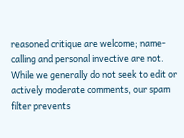reasoned critique are welcome; name-calling and personal invective are not. While we generally do not seek to edit or actively moderate comments, our spam filter prevents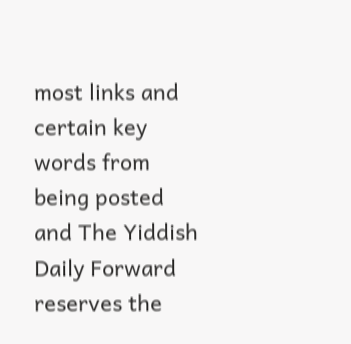most links and certain key words from being posted and The Yiddish Daily Forward reserves the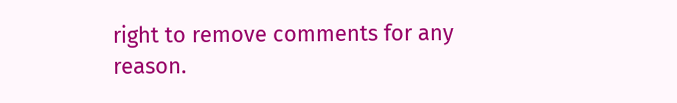right to remove comments for any reason.